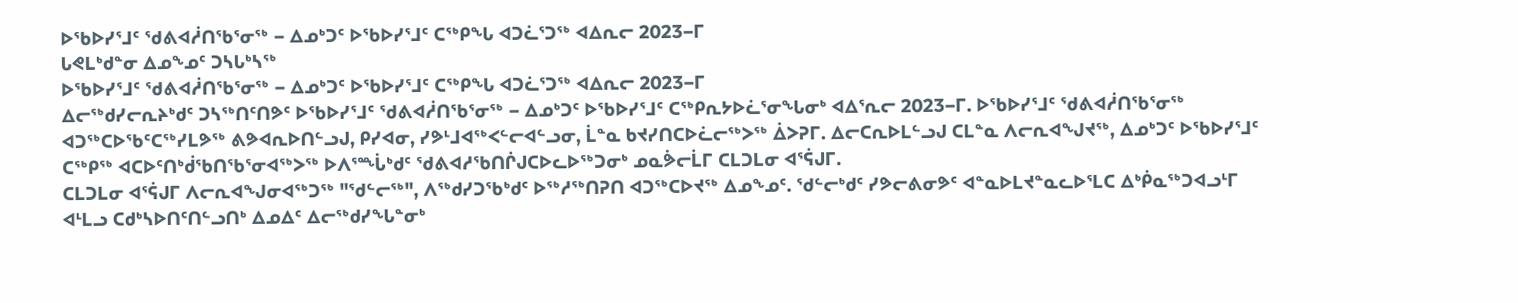ᐅᖃᐅᓯᕐᒧᑦ ᖁᕕᐊᓲᑎᖃᕐᓂᖅ − ᐃᓄᒃᑐᑦ ᐅᖃᐅᓯᕐᒧᑦ ᑕᖅᑭᖓ ᐊᑐᓛᕐᑐᖅ ᐊᐃᕆᓕ 2023−ᒥ
ᒐᕙᒪᒃᑯᓐᓂ ᐃᓄᖕᓄᑦ ᑐᓴᒐᒃᓴᖅ
ᐅᖃᐅᓯᕐᒧᑦ ᖁᕕᐊᓲᑎᖃᕐᓂᖅ − ᐃᓄᒃᑐᑦ ᐅᖃᐅᓯᕐᒧᑦ ᑕᖅᑭᖓ ᐊᑐᓛᕐᑐᖅ ᐊᐃᕆᓕ 2023−ᒥ
ᐃᓕᖅᑯᓯᓕᕆᔨᒃᑯᑦ ᑐᓴᖅᑎᑦᑎᕗᑦ ᐅᖃᐅᓯᕐᒧᑦ ᖁᕕᐊᓲᑎᖃᕐᓂᖅ − ᐃᓄᒃᑐᑦ ᐅᖃᐅᓯᕐᒧᑦ ᑕᖅᑭᕆᔭᐅᓛᕐᓂᖓᓂᒃ ᐊᐃᕐᕆᓕ 2023−ᒥ. ᐅᖃᐅᓯᕐᒧᑦ ᖁᕕᐊᓲᑎᖃᕐᓂᖅ ᐊᑐᖅᑕᐅᖃᑦᑕᖅᓯᒪᕗᖅ ᕕᕗᐊᕆᐅᑎᓪᓗᒍ, ᑭᓯᐊᓂ, ᓯᕗᒻᒧᐊᖅᐸᓪᓕᐊᓪᓗᓂ, ᒫᓐᓇ ᑲᔪᓯᑎᑕᐅᓛᓕᖅᐳᖅ ᐄᐳᕈᒥ. ᐃᓕᑕᕆᐅᒪᓪᓗᒍ ᑕᒪᓐᓇ ᐱᓕᕆᐊᖑᔪᖅ, ᐃᓄᒃᑐᑦ ᐅᖃᐅᓯᕐᒧᑦ ᑕᖅᑭᖅ ᐊᑕᐅᑦᑎᒃᑰᖃᑎᖃᕐᓂᐊᖅᐳᖅ ᐅᐱᕐᙶᒃᑯᑦ ᖁᕕᐊᓱᖃᑎᒌᒍᑕᐅᓚᐅᖅᑐᓂᒃ ᓄᓇᕘᓕᒫᒥ ᑕᒪᑐᒪᓂ ᐊᕐᕌᒍᒥ.
ᑕᒪᑐᒪᓂ ᐊᕐᕌᒍᒥ ᐱᓕᕆᐊᖑᓂᐊᖅᑐᖅ "ᖁᓪᓕᖅ", ᐱᖅᑯᓯᑐᖃᒃᑯᑦ ᐅᖅᓱᖅᑎᕈᑎ ᐊᑐᖅᑕᐅᔪᖅ ᐃᓄᖕᓄᑦ. ᖁᓪᓕᒃᑯᑦ ᓯᕗᓕᕕᓂᕗᑦ ᐊᓐᓇᐅᒪᔪᓐᓇᓚᐅᕐᒪᑕ ᐃᒃᑮᓇᖅᑐᐊᓗᒻᒥ ᐊᒻᒪᓗ ᑕᑯᒃᓴᐅᑎᑦᑎᓪᓗᑎᒃ ᐃᓄᐃᑦ ᐃᓕᖅᑯᓯᖓᓐᓂᒃ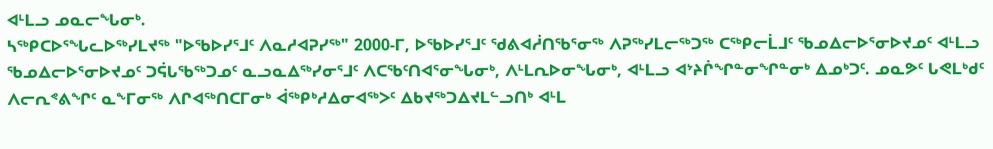ᐊᒻᒪᓗ ᓄᓇᓕᖓᓂᒃ.
ᓴᖅᑭᑕᐅᕐᖓᓚᐅᖅᓯᒪᔪᖅ "ᐅᖃᐅᓯᕐᒧᑦ ᐱᓇᓱᐊᕈᓯᖅ" 2000-ᒥ, ᐅᖃᐅᓯᕐᒧᑦ ᖁᕕᐊᓲᑎᖃᕐᓂᖅ ᐱᕈᖅᓯᒪᓕᖅᑐᖅ ᑕᖅᑭᓕᒫᒧᑦ ᖃᓄᐃᓕᐅᕐᓂᐅᔪᓄᑦ ᐊᒻᒪᓗ ᖃᓄᐃᓕᐅᕐᓂᐅᔪᓄᑦ ᑐᕌᒐᖃᖅᑐᓄᑦ ᓇᓗᓇᐃᖅᓯᓂᕐᒧᑦ ᐱᑕᖃᑦᑎᐊᕐᓂᖓᓂᒃ, ᐱᒻᒪᕆᐅᓂᖓᓂᒃ, ᐊᒻᒪᓗ ᐊᔾᔨᒌᖏᓐᓂᖏᓐᓂᒃ ᐃᓄᒃᑐᑦ. ᓄᓇᕗᑦ ᒐᕙᒪᒃᑯᑦ ᐱᓕᕆᕝᕕᖏᑦ ᓇᖕᒥᓂᖅ ᐱᒋᐊᖅᑎᑕᒥᓂᒃ ᐋᖅᑭᒃᓱᐃᓂᐊᖅᐳᑦ ᐃᑲᔪᖅᑐᐃᔪᒪᓪᓗᑎᒃ ᐊᒻᒪ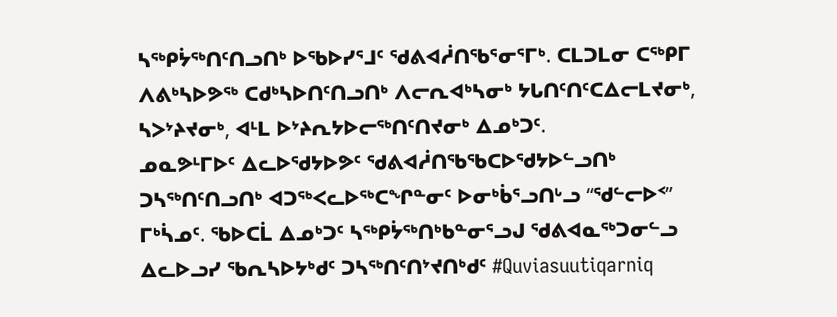ᓴᖅᑭᔮᖅᑎᑦᑎᓗᑎᒃ ᐅᖃᐅᓯᕐᒧᑦ ᖁᕕᐊᓲᑎᖃᕐᓂᕐᒥᒃ. ᑕᒪᑐᒪᓂ ᑕᖅᑭᒥ ᐱᕕᒃᓴᐅᕗᖅ ᑕᑯᒃᓴᐅᑎᑦᑎᓗᑎᒃ ᐱᓕᕆᐊᒃᓴᓂᒃ ᔭᒐᑎᑦᑎᑦᑕᐃᓕᒪᔪᓂᒃ, ᓴᐳᔾᔨᔪᓂᒃ, ᐊᒻᒪ ᐅᔾᔨᕆᔭᐅᓕᖅᑎᑦᑎᔪᓂᒃ ᐃᓄᒃᑐᑦ.
ᓄᓇᕗᒻᒥᐅᑦ ᐃᓚᐅᖁᔭᐅᕗᑦ ᖁᕕᐊᓲᑎᖃᖃᑕᐅᖁᔭᐅᓪᓗᑎᒃ ᑐᓴᖅᑎᑦᑎᓗᑎᒃ ᐊᑐᖅᐸᓚᐅᖅᑕᖏᓐᓂᑦ ᐅᓂᒃᑳᕐᓗᑎᒡᓗ “ᖁᓪᓕᐅᑉ” ᒥᒃᓵᓄᑦ. ᖃᐅᑕᒫ ᐃᓄᒃᑐᑦ ᓴᖅᑭᔮᖅᑎᒃᑲᓐᓂᕐᓗᒍ ᖁᕕᐊᓇᖅᑐᓂᓪᓗ ᐃᓚᐅᓗᓯ ᖃᕆᓴᐅᔭᒃᑯᑦ ᑐᓴᖅᑎᑦᑎᔾᔪᑎᒃᑯᑦ #Quviasuutiqarniq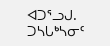ᐊᑐᕐᓗᒍ.
ᑐᓴᒐᒃᓴᓂᑦ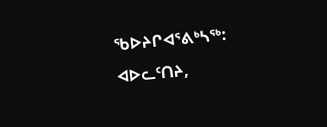ᖃᐅᔨᒋᐊᕐᕕᒃᓴᖅ:
ᐊᐅᓚᑦᑎᔨ,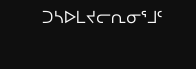ᑐᓴᐅᒪᔪᓕᕆᓂᕐᒧᑦ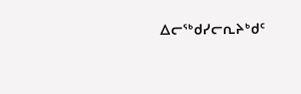ᐃᓕᖅᑯᓯᓕᕆᔨᒃᑯᑦ